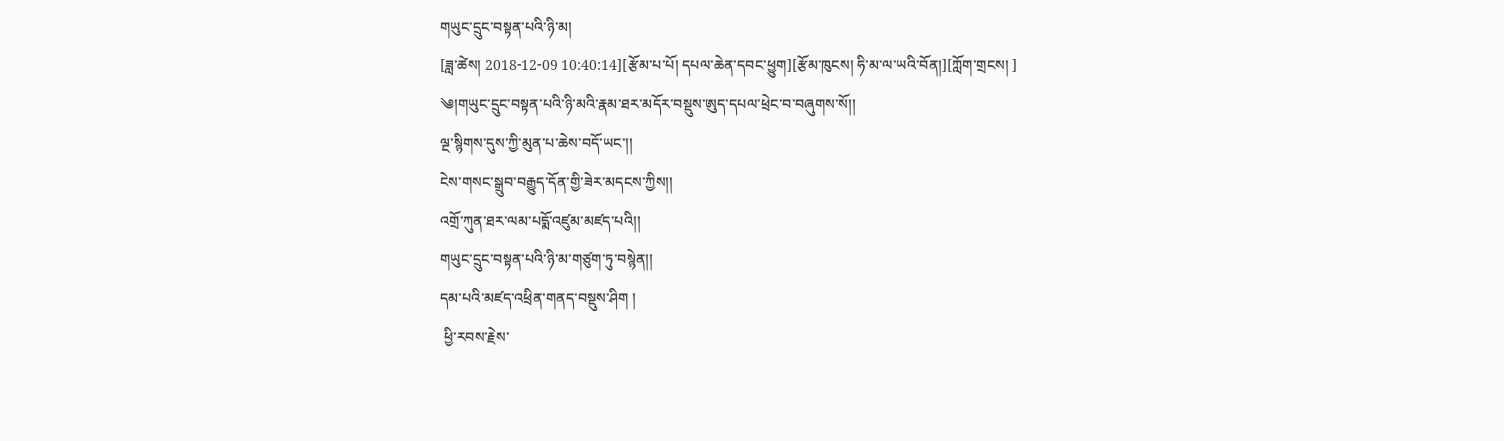གཡུང་དྲུང་བསྟན་པའི་ཉི་མ།
[ཟླ་ཚེས། 2018-12-09 10:40:14][རྩོམ་པ་པོ། དཔལ་ཆེན་དབང་ཕྱུག][རྩོམ་ཁུངས། ཧི་མ་ལ་ཡའི་བོན།][ཀློག་གྲངས། ]
༄།གཡུང་དྲུང་བསྟན་པའི་ཉི་མའི་རྣམ་ཐར་མདོར་བསྡུས་ཨུད་དཔལ་ཕྲེང་བ་བཞུགས་སོ།།
ལྔ་སྙིགས་དུས་ཀྱི་མུན་པ་ཆེས་བདོ་ཡང་།།
ངེས་གསང་སྒྲུབ་བརྒྱུད་དོན་གྱི་ཟེར་མདངས་ཀྱིས།།
འགྲོ་ཀུན་ཐར་ལམ་པདྨོ་འཛུམ་མཛད་པའི།།
གཡུང་དྲུང་བསྟན་པའི་ཉི་མ་གཙུག་ཏུ་བསྙེན།།
དམ་པའི་མཛད་འཕྲིན་གནད་བསྡུས་ཤིག །
 ཕྱི་རབས་རྗེས་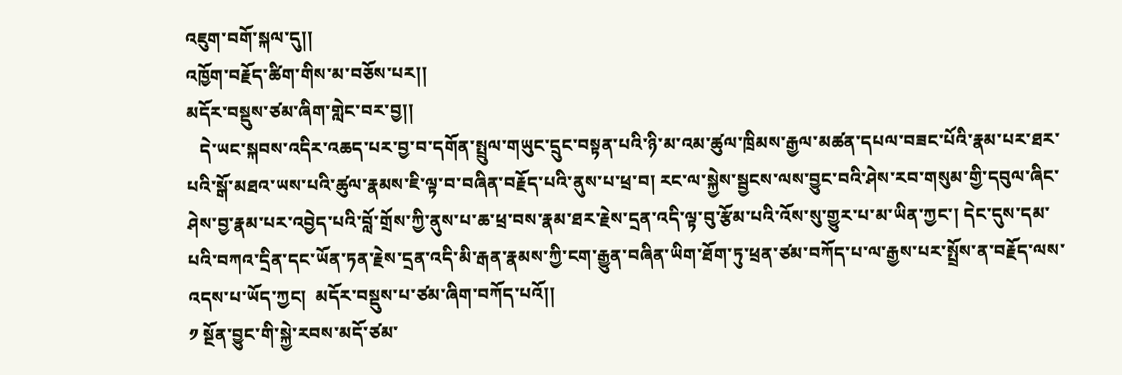འཇུག་བགོ་སྐལ་དུ།།
འཁྱོག་བརྗོད་ཚིག་གིས་མ་བཅོས་པར།།
མདོར་བསྡུས་ཙམ་ཞིག་གླེང་བར་བྱ།།
   དེ་ཡང་སྐབས་འདིར་འཆད་པར་བྱ་བ་དགོན་སྤྲུལ་གཡུང་དྲུང་བསྟན་པའི་ཉི་མ་འམ་ཚུལ་ཁྲིམས་རྒྱལ་མཚན་དཔལ་བཟང་པོའི་རྣམ་པར་ཐར་པའི་སྒོ་མཐའ་ཡས་པའི་ཚུལ་རྣམས་ཇི་ལྟ་བ་བཞིན་བརྗོད་པའི་ནུས་པ་ཕྲ་བ། རང་ལ་སྐྱེས་སྦྱངས་ལས་བྱུང་བའི་ཤེས་རབ་གསུམ་གྱི་དབུལ་ཞིང་ཤེས་བྱ་རྣམ་པར་འབྱེད་པའི་བློ་གྲོས་ཀྱི་ནུས་པ་ཆ་ཕྲ་བས་རྣམ་ཐར་རྗེས་དྲན་འདི་ལྟ་བུ་རྩོམ་པའི་འོས་སུ་གྱུར་པ་མ་ཡིན་ཀྱང་། དེང་དུས་དམ་པའི་བཀའ་དྲིན་དང་ཡོན་ཏན་རྗེས་དྲན་འདི་མི་རྒན་རྣམས་ཀྱི་ངག་རྒྱུན་བཞིན་ཡིག་ཐོག་ཏུ་ཕྲན་ཙམ་བཀོད་པ་ལ་རྒྱས་པར་སྤྲོས་ན་བརྗོད་ལས་འདས་པ་ཡོད་ཀྱང།  མདོར་བསྡུས་པ་ཙམ་ཞིག་བཀོད་པའོ།།
༡ སྔོན་བྱུང་གི་སྐྱེ་རབས་མདོ་ཙམ་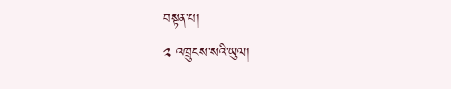བསྟན་པ།
༢ འཁྲུངས་སའི་ཡུལ།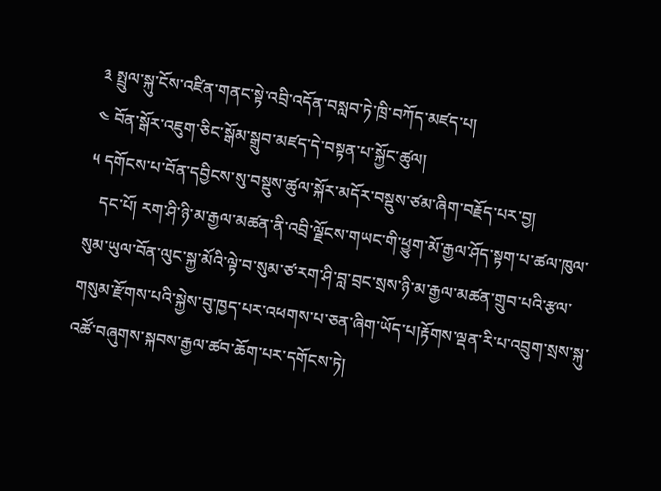༣ སྤྲུལ་སྐུ་ངོས་འཛིན་གནང་སྟེ་འབྲི་འདོན་བསླབ་ཏེ་ཁྲི་བཀོད་མཛད་པ།
༤ བོན་སྒོར་འཇུག་ཅིང་སྒོམ་སྒྲུབ་མཛད་དེ་བསྟན་པ་སྐྱོང་ཚུལ།
༥ དགོངས་པ་བོན་དབྱིངས་སུ་བསྡུས་ཚུལ་སྐོར་མདོར་བསྡུས་ཙམ་ཞིག་བརྗོད་པར་བྱ།
   དང་པོ། རག་ཤི་ཉི་མ་རྒྱལ་མཚན་ནི་འབྲི་ལྗོངས་གཡང་གི་ཕྱུག་མོ་རྒྱལ་ཤོད་སྟག་པ་ཚལ་ཁུལ་སུམ་ཡུལ་བོན་ལུང་སྐྱ་མོའི་ལྟེ་བ་སུམ་ཙ་རག་ཤི་བླ་བྲང་སྲས་ཉི་མ་རྒྱལ་མཚན་གྲུབ་པའི་རྩལ་གསུམ་རྫོགས་པའི་སྐྱེས་བུ་ཁྱད་པར་འཕགས་པ་ཅན་ཞིག་ཡོད་པ།རྟོགས་ལྡན་རི་པ་འབྲུག་སྲས་སྐུ་འཚོ་བཞུགས་སྐབས་རྒྱལ་ཚབ་ཆོག་པར་དགོངས་ཏེ།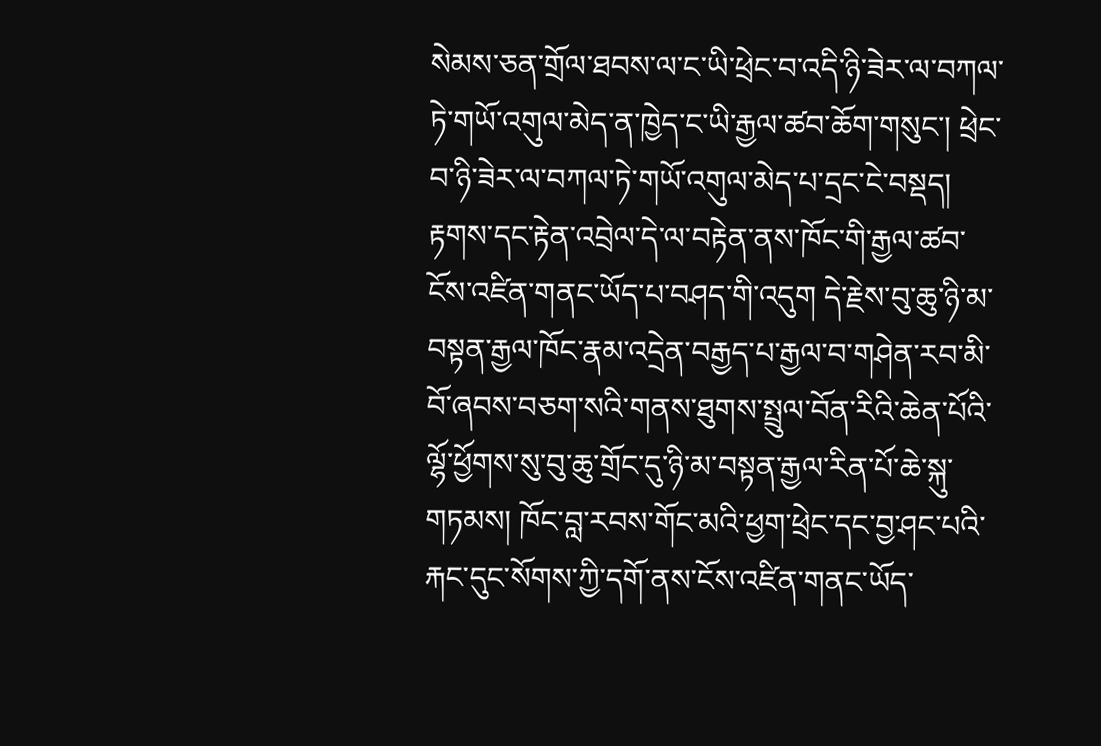སེམས་ཅན་གྲོལ་ཐབས་ལ་ང་ཡི་ཕྲེང་བ་འདི་ཉི་ཟེར་ལ་བཀལ་ཏེ་གཡོ་འགུལ་མེད་ན་ཁྱེད་ང་ཡི་རྒྱལ་ཚབ་ཆོག་གསུང་། ཕྲེང་བ་ཉི་ཟེར་ལ་བཀལ་ཏེ་གཡོ་འགུལ་མེད་པ་དྲང་ངེ་བསྡད།  རྟགས་དང་རྟེན་འབྲེལ་དེ་ལ་བརྟེན་ནས་ཁོང་གི་རྒྱལ་ཚབ་ངོས་འཛིན་གནང་ཡོད་པ་བཤད་གི་འདུག དེ་རྗེས་བུ་ཆུ་ཉི་མ་བསྟན་རྒྱལ་ཁོང་རྣམ་འདྲེན་བརྒྱད་པ་རྒྱལ་བ་གཤེན་རབ་མི་བོ་ཞབས་བཅག་སའི་གནས་ཐུགས་སྤྲུལ་བོན་རིའི་ཆེན་པོའི་ལྷོ་ཕྱོགས་སུ་བུ་ཆུ་གྲོང་དུ་ཉི་མ་བསྟན་རྒྱལ་རིན་པོ་ཆེ་སྐུ་གཏམས། ཁོང་བླ་རབས་གོང་མའི་ཕྱག་ཕྲེང་དང་བྱ་ཤང་པའི་རྐང་དུང་སོགས་ཀྱི་དགོ་ནས་ངོས་འཛིན་གནང་ཡོད་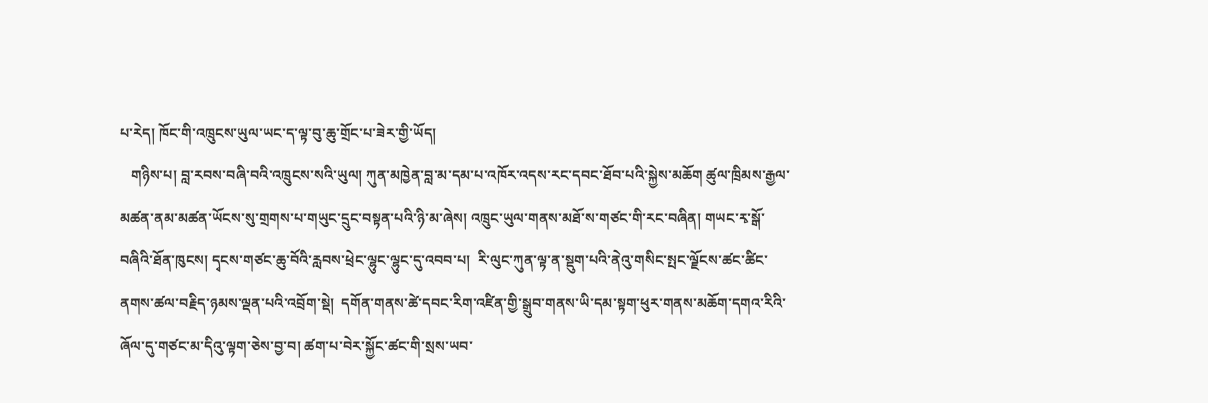པ་རེད། ཁོང་གི་འཁྲུངས་ཡུལ་ཡང་ད་ལྟ་བུ་ཆུ་གྲོང་པ་ཟེར་གྱི་ཡོད།
   གཉིས་པ། བླ་རབས་བཞི་བའི་འཁྲུངས་སའི་ཡུལ། ཀུན་མཁྱེན་བླ་མ་དམ་པ་འཁོར་འདས་རང་དབང་ཐོབ་པའི་སྐྱེས་མཆོག ཚུལ་ཁྲིམས་རྒྱལ་མཚན་ནམ་མཚན་ཡོངས་སུ་གྲགས་པ་གཡུང་དྲུང་བསྟན་པའི་ཉི་མ་ཞེས། འཁྲུང་ཡུལ་གནས་མཐོ་ས་གཙང་གི་རང་བཞིན། གཡང་རྭ་སྒོ་བཞིའི་ཐོན་ཁུངས། དྭངས་གཙང་ཆུ་བོའི་རླབས་ཕྲེང་ལྷུང་ལྷུང་དུ་འབབ་པ།  རི་ལུང་ཀུན་ལྟ་ན་སྡུག་པའི་ནེའུ་གསིང་སྤང་ལྗོངས་ཚང་ཚིང་ནགས་ཚལ་བརྗིད་ཉམས་ལྡན་པའི་འབྲོག་སྡེ།  དགོན་གནས་ཚེ་དབང་རིག་འཛིན་གྱི་སྒྲུབ་གནས་ཡི་དམ་སྟག་ཕུར་གནས་མཆོག་དགའ་རིའི་ཞོལ་དུ་གཙང་མ་དིའུ་ལྟག་ཅེས་བྱ་བ། ཚག་པ་བེར་སྐྱོང་ཚང་གི་སྲས་ཡབ་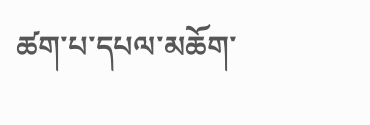ཚག་པ་དཔལ་མཆོག་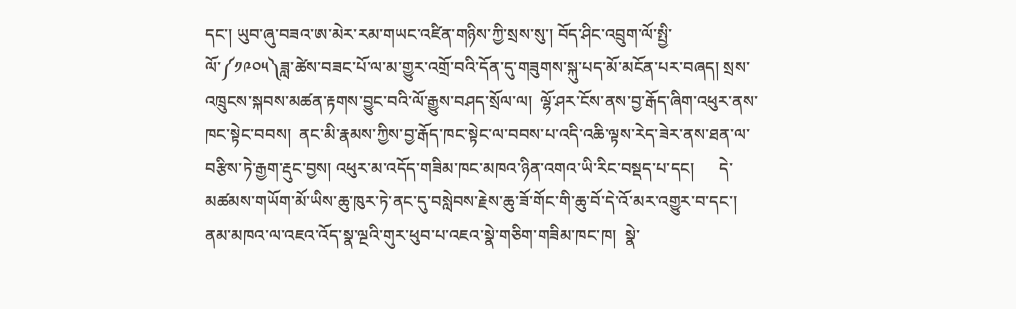དང་། ཡུབ་ཞུ་བཟའ་ཨ་མེར་རམ་གཡང་འཛིན་གཉིས་ཀྱི་སྲས་སུ་། བོད་ཤིང་འབྲུག་ལོ་སྤྱི་ལོ་༼༡༩༠༥༽ཟླ་ཚེས་བཟང་པོ་ལ་མ་གྱུར་འགྲོ་བའི་དོན་དུ་གཟུགས་སྐུ་པད་མོ་མངོན་པར་བཞད། སྲས་འཁྲུངས་སྐབས་མཚན་རྟགས་བྱུང་བའི་ལོ་རྒྱུས་བཤད་སྲོལ་ལ།  ལྷོ་ཤར་ངོས་ནས་བྱ་རྒོད་ཞིག་འཕུར་ནས་ཁང་སྟེང་བབས།  ནང་མི་རྣམས་ཀྱིས་བྱ་རྒོད་ཁང་སྟེང་ལ་བབས་པ་འདི་འཆི་ལྟས་རེད་ཟེར་ནས་ཐན་ལ་བརྩིས་ཏེ་རྒྱག་རྡུང་བྱས། འཕུར་མ་འདོད་གཟིམ་ཁང་མཁའ་ཉིན་འགའ་ཡི་རིང་བསྡད་པ་དང།      དེ་མཚམས་གཡོག་མོ་ཡིས་ཆུ་ཁུར་ཏེ་ནང་དུ་བསླེབས་རྗེས་ཆུ་ཟོ་གོང་གི་ཆུ་བོ་དེ་འོ་མར་འགྱུར་བ་དང་། ནམ་མཁའ་ལ་འཇའ་འོད་སྣ་ལྔའི་གུར་ཕུབ་པ་འཇའ་སྣེ་གཅིག་གཟིམ་ཁང་ཁ།  སྣེ་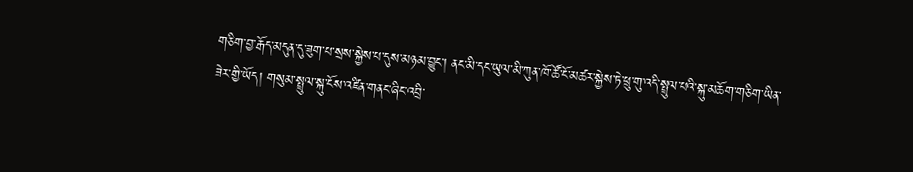གཅིག་བྱ་རྒོད་མདུན་དུ་ཟུག་པ་སྲས་སྐྱེས་པ་དུས་མཉམ་བྱུང་། ནང་མི་དང་ཡུལ་མི་ཀུན་ཁོ་ཚོ་ངོ་མཚར་སྐྱེས་ཏེ་ཕྲུ་གུ་འདི་སྤྲུལ་པའི་སྐུ་མཆོག་གཅིག་ཡིན་ཟེར་གྱི་ཡོད། གསུམ་སྤྲུལ་སྐུ་ངོས་འཛིན་གནང་ཞིང་འབྲི་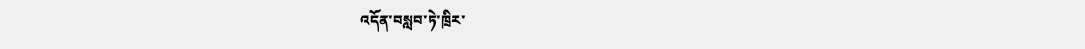འདོན་བསླབ་ཏེ་ཁྲིར་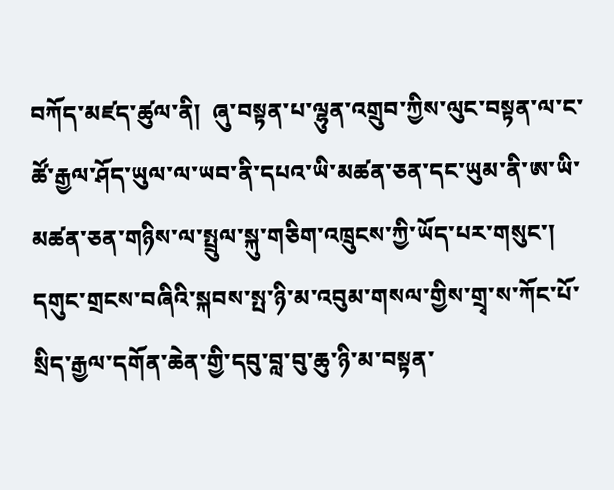བཀོད་མཛད་ཚུལ་ནི།  ཞུ་བསྟན་པ་ལྷུན་འགྲུབ་ཀྱིས་ལུང་བསྟན་ལ་ང་ཚོ་རྒྱལ་ཤོད་ཡུལ་ལ་ཡབ་ནི་དཔའ་ཡི་མཚན་ཅན་དང་ཡུམ་ནི་ཨ་ཡི་མཚན་ཅན་གཉིས་ལ་སྤྲུལ་སྐུ་གཅིག་འཁྲུངས་ཀྱི་ཡོད་པར་གསུང་།  དགུང་གྲངས་བཞིའི་སྐབས་སྤ་ཉི་མ་འབུམ་གསལ་གྱིས་གྲྭ་ས་ཀོང་པོ་སྲིད་རྒྱལ་དགོན་ཆེན་གྱི་དབུ་བླ་བུ་ཆུ་ཉི་མ་བསྟན་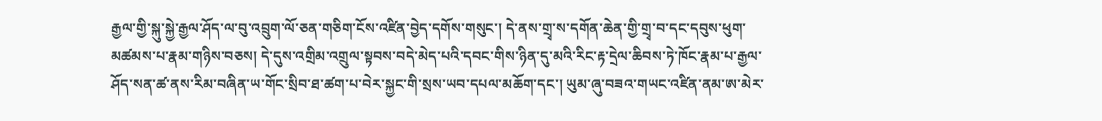རྒྱལ་གྱི་སྐུ་སྐྱེ་རྒྱལ་ཤོད་ལ་བུ་འབྲུག་ལོ་ཅན་གཅིག་ངོས་འཛིན་བྱེད་དགོས་གསུང་། དེ་ནས་གྲྭ་ས་དགོན་ཆེན་གྱི་གྲྭ་བ་དང་དབུས་ཕུག་མཚམས་པ་རྣམ་གཉིས་བཅས། དེ་དུས་འགྲིམ་འགྲུལ་སྟབས་བདེ་མེད་པའི་དབང་གིས་ཉིན་དུ་མའི་རིང་རྟ་དྲེལ་ཆིབས་ཏེ་ཁོང་རྣམ་པ་རྒྱལ་ཤོད་སན་ཚ་ནས་རིམ་བཞིན་ཡ་གོང་སྲིབ་ཐ་ཚག་པ་བེར་སྐྱང་གི་སྲས་ཡབ་དཔལ་མཆོག་དང་། ཡུམ་ཞུ་བཟའ་གཡང་འཛིན་ནམ་ཨ་མེར་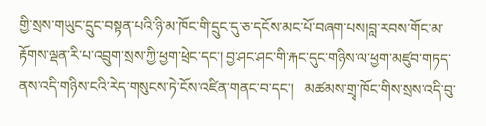གྱི་སྲས་གཡུང་དྲུང་བསྟན་པའི་ཉི་མ་ཁོང་གི་དྲུང་དུ་ཅ་དངོས་མང་པོ་བཞག་པས།བླ་རབས་གོང་མ་རྟོགས་ལྡན་རི་པ་འབྲུག་སྲས་ཀྱི་ཕྱག་ཕྲེང་དང་། བྱ་ཤང་ཤང་གི་རྐང་དུང་གཉིས་ལ་ཕྱག་མཛུབ་གཏད་ནས་འདི་གཉིས་ངའི་རེད་གསུངས་ཏེ་ངོས་འཛིན་གནང་བ་དང་།   མཚམས་གྲྭ་ཁོང་གིས་སྲས་འདི་བུ་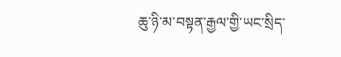ཆུ་ཉི་མ་བསྟན་རྒྱལ་གྱི་ཡང་སྲིད་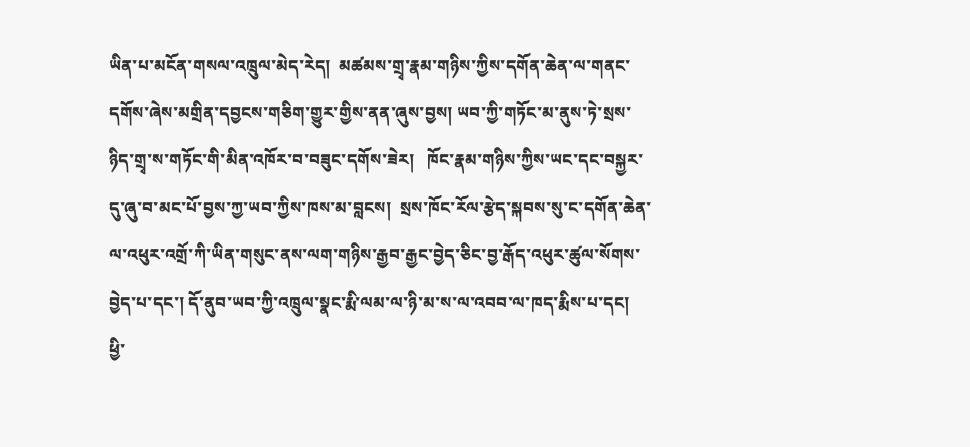ཡིན་པ་མངོན་གསལ་འཁྲུལ་མེད་རེད།  མཚམས་གྲྭ་རྣམ་གཉིས་ཀྱིས་དགོན་ཆེན་ལ་གནང་དགོས་ཞེས་མགྲིན་དབྱངས་གཅིག་གྱུར་གྱིས་ནན་ཞུས་བྱས། ཡབ་ཀྱི་གཏོང་མ་ནུས་ཏེ་སྲས་ཉིད་གྲྭ་ས་གཏོང་གི་མིན་འཁོར་བ་བཟུང་དགོས་ཟེར།   ཁོང་རྣམ་གཉིས་ཀྱིས་ཡང་དང་བསྐྱར་དུ་ཞུ་བ་མང་པོ་བྱས་ཀྱ་ཡབ་ཀྱིས་ཁས་མ་བླངས།  སྲས་ཁོང་རོལ་རྩེད་སྐབས་སུ་ང་དགོན་ཆེན་ལ་འཕུར་འགྲོ་ཀི་ཡིན་གསུང་ནས་ལག་གཉིས་རྒྱབ་རྒྱང་བྱེད་ཅིང་བྱ་རྒོད་འཕུར་ཚུལ་སོགས་བྱེད་པ་དང་། དོ་ནུབ་ཡབ་ཀྱི་འཁྲུལ་སྣང་རྨི་ལམ་ལ་ཉི་མ་ས་ལ་འབབ་ལ་ཁད་རྨིས་པ་དང།  ཕྱི་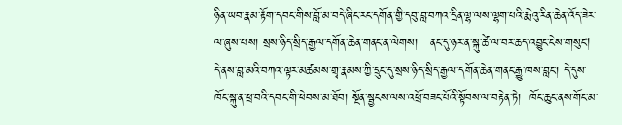ཉིན་ཡབ་རྣམ་རྟོག་དབང་གིས་བློ་མ་བདེ་ཞིང་རང་དགོན་གྱི་དབུ་བླ་བཀའ་དྲིན་ལྷ་ལས་ལྷག་པའི་རྨེའུ་རིན་ཆེན་འོད་ཟེར་ལ་ཞུས་པས། སྲས་ཉིད་སྲིད་རྒྱལ་དགོན་ཆེན་གནང་ན་ལེགས།   ནང་དུ་ཉར་ན་སྐུ་ཚེ་ལ་བར་ཆད་འབྱུང་ངེས་གསུང།  དེ་ནས་བླ་མའི་བཀའ་ལྟར་མཚམས་གྲྭ་རྣམས་ཀྱི་དྲུང་དུ་སྲས་ཉིད་སྲིད་རྒྱལ་དགོན་ཆེན་གནང་རྒྱུ་ཁས་བླང་། དེ་དུས་ཁོང་སྐུ་ན་ཕྲ་བའི་དབང་གི་ཕེབས་མ་ཐོབ། སྔོན་སྦྱངས་ལས་འཕྲོ་བཟང་པོའི་སྟོབས་ལ་བརྟེན་ཏེ།  ཁོང་ཆུང་ནས་གོང་མ་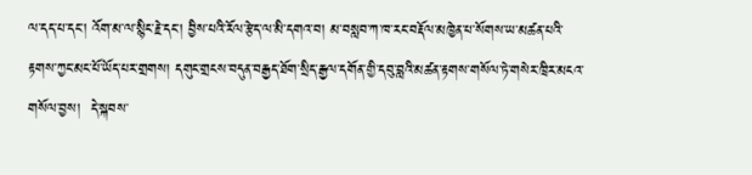ལ་དད་པ་དང་། འོག་མ་ལ་སྙིང་རྗེ་དང་། བྱིས་པའི་རོལ་རྩེད་ལ་མི་དགའ་བ། མ་བསླབ་ཀ་ཁ་རང་བརྡོལ་མཁྱེན་པ་སོགས་ཡ་མཚན་པའི་རྟགས་ཀྱང་མང་པོ་ཡོད་པར་གྲགས། དགུང་གྲངས་བདུན་བརྒྱད་ཐོག་སྲིད་རྒྱལ་དགོན་གྱི་དབུ་བླའི་མཚན་རྟགས་གསོལ་ཏེ་གསེར་ཁྲིར་མངའ་གསོལ་བྱས།  དེ་སྐབས་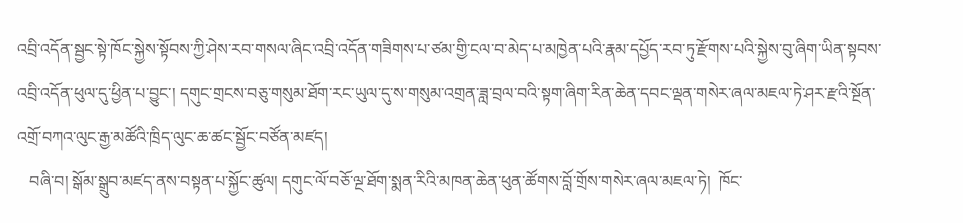འབྲི་འདོན་སྦྱང་སྟེ་ཁོང་སྐྱེས་སྟོབས་ཀྱི་ཤེས་རབ་གསལ་ཞིང་འབྲི་འདོན་གཟིགས་པ་ཙམ་གྱི་ངལ་བ་མེད་པ་མཁྱེན་པའི་རྣམ་དཔྱོད་རབ་ཏུ་རྫོགས་པའི་སྐྱེས་བུ་ཞིག་ཡིན་སྟབས་འབྲི་འདོན་ཕུལ་དུ་ཕྱིན་པ་བྱུང་། དགུང་གྲངས་བཅུ་གསུམ་ཐོག་རང་ཡུལ་དུ་ས་གསུམ་འགྲན་ཟླ་བྲལ་བའི་སྟག་ཞིག་རིན་ཆེན་དབང་ལྡན་གསེར་ཞལ་མཇལ་ཏེ་ཤར་རྫའི་སྔོན་འགྲོ་བཀའ་ལུང་རྒྱ་མཚོའི་ཁྲིད་ལུང་ཆ་ཚང་སྦྱོང་བཙོན་མཛད།
   བཞི་བ། སྒོམ་སྒྲུབ་མཛད་ནས་བསྟན་པ་སྐྱོང་ཚུལ། དགུང་ལོ་བཅོ་ལྔ་ཐོག་སྨན་རིའི་མཁན་ཆེན་ཕུན་ཚོགས་བློ་གྲོས་གསེར་ཞལ་མཇལ་ཏེ།  ཁོང་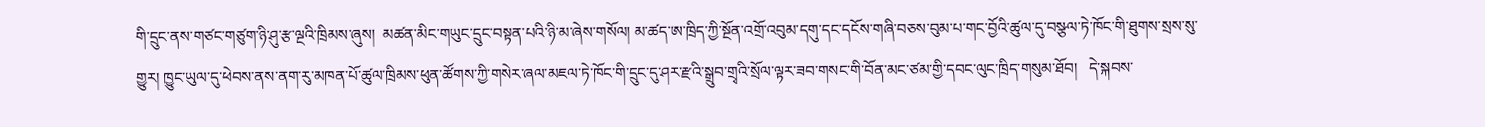གི་དྲུང་ནས་གཙང་གཙུག་ཉི་ཤུ་རྩ་ལྔའི་ཁྲིམས་ཞུས།  མཚན་མིང་གཡུང་དྲུང་བསྟན་པའི་ཉི་མ་ཞེས་གསོལ། མ་ཚད་ཨ་ཁྲིད་ཀྱི་སྔོན་འགྲོ་འབུམ་དགུ་དང་དངོས་གཞི་བཅས་བུམ་པ་གང་བྱོའི་ཚུལ་དུ་བསྩལ་ཏེ་ཁོང་གི་ཐུགས་སྲས་སུ་གྱུར། ཁྱུང་ཡུལ་དུ་ཕེབས་ནས་ནག་རུ་མཁན་པོ་ཚུལ་ཁྲིམས་ཕུན་ཚོགས་ཀྱི་གསེར་ཞལ་མཇལ་ཏེ་ཁོང་གི་དྲུང་དུ་ཤར་རྫའི་སྒྲུབ་གྲྭའི་སྲོལ་ལྟར་ཟབ་གསང་གི་བོན་མང་ཙམ་གྱི་དབང་ལུང་ཁྲིད་གསུམ་ཐོབ།   དེ་སྐབས་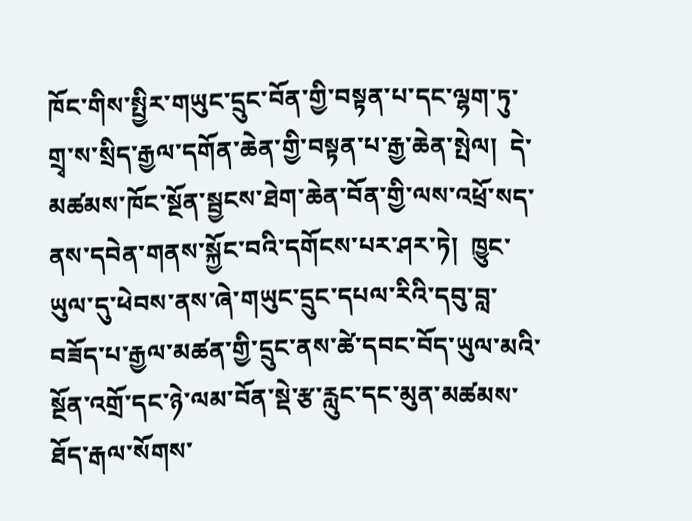ཁོང་གིས་སྤྱིར་གཡུང་དྲུང་བོན་གྱི་བསྟན་པ་དང་ལྷག་ཏུ་གྲྭ་ས་སྲིད་རྒྱལ་དགོན་ཆེན་གྱི་བསྟན་པ་རྒྱ་ཆེན་སྤེལ།  དེ་མཚམས་ཁོང་སྔོན་སྦྱངས་ཐེག་ཆེན་བོན་གྱི་ལས་འཕྲོ་སད་ནས་དབེན་གནས་སྐྱོང་བའི་དགོངས་པར་ཤར་ཏེ།  ཁྱུང་ཡུལ་དུ་ཕེབས་ནས་ཞེ་གཡུང་དྲུང་དཔལ་རིའི་དབུ་བླ་བཟོད་པ་རྒྱལ་མཚན་གྱི་དྲུང་ནས་ཚེ་དབང་བོད་ཡུལ་མའི་སྔོན་འགྲོ་དང་ཉེ་ལམ་བོན་སྡེ་རྩ་རླུང་དང་མུན་མཚམས་ཐོད་རྒལ་སོགས་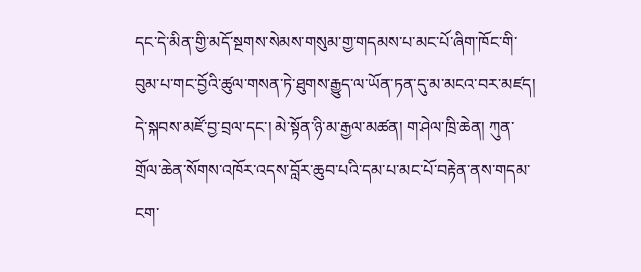དང་དེ་མིན་གྱི་མདོ་སྔགས་སེམས་གསུམ་གྱ་གདམས་པ་མང་པོ་ཞིག་ཁོང་གི་བུམ་པ་གང་བྱོའི་ཚུལ་གསན་ཏེ་ཐུགས་རྒྱུད་ལ་ཡོན་ཏན་དུ་མ་མངའ་བར་མཛད། དེ་སྐབས་མཛོ་བྱ་བྲལ་དང་། མེ་སྟོན་ཉི་མ་རྒྱལ་མཚན། ག་ཤེལ་ཁྲི་ཆེན། ཀུན་གྲོལ་ཆེན་སོགས་འཁོར་འདས་བློར་ཆུབ་པའི་དམ་པ་མང་པོ་བརྟེན་ནས་གདམ་ངག་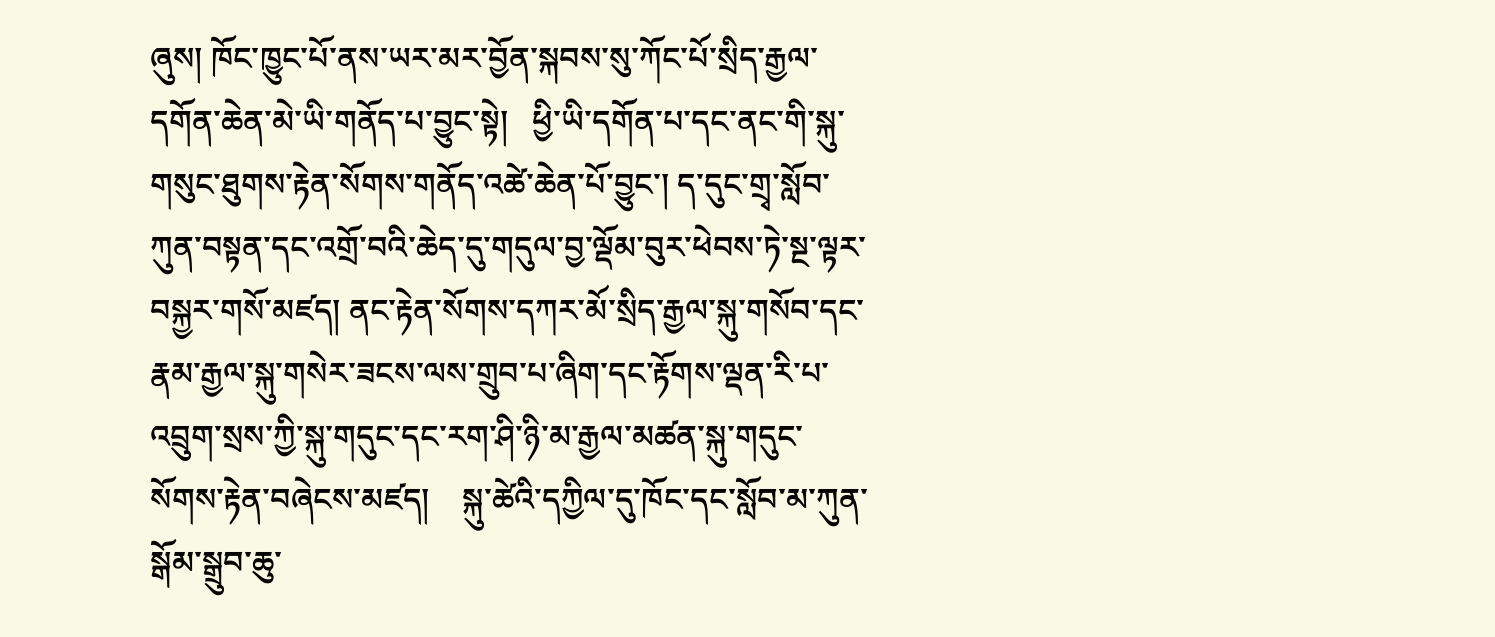ཞུས། ཁོང་ཁྱུང་པོ་ནས་ཡར་མར་བྱོན་སྐབས་སུ་ཀོང་པོ་སྲིད་རྒྱལ་དགོན་ཆེན་མེ་ཡི་གནོད་པ་བྱུང་སྟེ།   ཕྱི་ཡི་དགོན་པ་དང་ནང་གི་སྐུ་གསུང་ཐུགས་རྟེན་སོགས་གནོད་འཚེ་ཆེན་པོ་བྱུང་། ད་དུང་གྲྭ་སློབ་ཀུན་བསྟན་དང་འགྲོ་བའི་ཆེད་དུ་གདུལ་བྱ་ལྡོམ་བུར་ཕེབས་ཏེ་སྔ་ལྟར་བསྐྱར་གསོ་མཛད། ནང་རྟེན་སོགས་དཀར་མོ་སྲིད་རྒྱལ་སྐུ་གསོབ་དང་རྣམ་རྒྱལ་སྐུ་གསེར་ཟངས་ལས་གྲུབ་པ་ཞིག་དང་རྟོགས་ལྡན་རི་པ་འབྲུག་སྲས་ཀྱི་སྐུ་གདུང་དང་རག་ཤི་ཉི་མ་རྒྱལ་མཚན་སྐུ་གདུང་སོགས་རྟེན་བཞེངས་མཛད།    སྐུ་ཚེའི་དཀྱིལ་དུ་ཁོང་དང་སློབ་མ་ཀུན་སྒོམ་སྒྲུབ་ཆུ་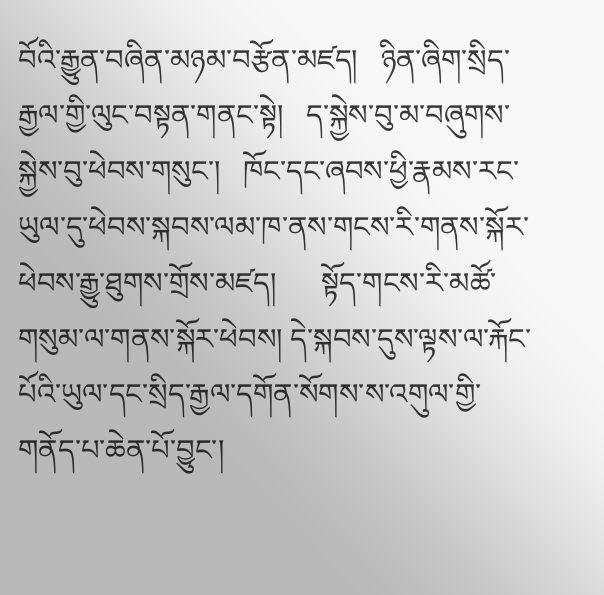བོའི་རྒྱུན་བཞིན་མཉམ་བརྩོན་མཛད།   ཉིན་ཞིག་སྲིད་རྒྱལ་གྱི་ལུང་བསྟན་གནང་སྟེ།   ད་སྐྱེས་བུ་མ་བཞུགས་སྐྱེས་བུ་ཕེབས་གསུང་།   ཁོང་དང་ཞབས་ཕྱི་རྣམས་རང་ཡུལ་དུ་ཕེབས་སྐབས་ལམ་ཁ་ནས་གངས་རི་གནས་སྐོར་ཕེབས་རྒྱུ་ཐུགས་གྲོས་མཛད།      སྟོད་གངས་རི་མཚོ་གསུམ་ལ་གནས་སྐོར་ཕེབས། དེ་སྐབས་དུས་ལྟས་ལ་རྐོང་པོའི་ཡུལ་དང་སྲིད་རྒྱལ་དགོན་སོགས་ས་འགུལ་གྱི་གནོད་པ་ཆེན་པོ་བྱུང་།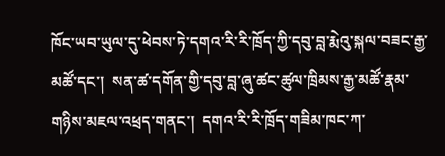ཁོང་ཡབ་ཡུལ་དུ་ཕེབས་ཏེ་དགའ་རི་རི་ཁྲོད་ཀྱི་དབུ་བླ་རྨེའུ་སྐལ་བཟང་རྒྱ་མཚོ་དང་།  སན་ཚ་དགོན་གྱི་དབུ་བླ་ཞུ་ཚང་ཚུལ་ཁྲིམས་རྒྱ་མཚོ་རྣམ་གཉིས་མཇལ་འཕྲད་གནང་།  དགའ་རི་རི་ཁྲོད་གཟིམ་ཁང་ཀ་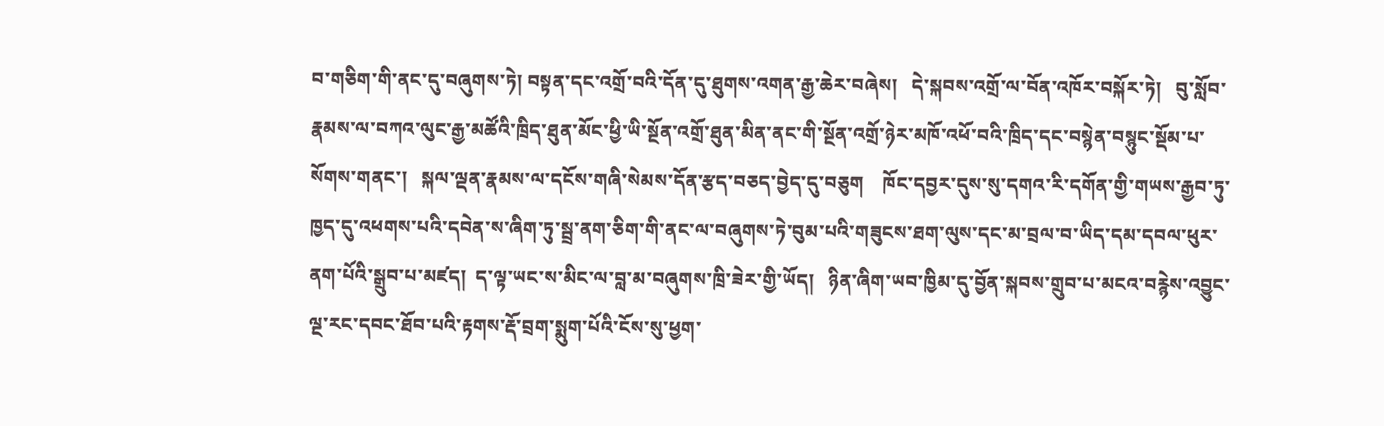བ་གཅིག་གི་ནང་དུ་བཞུགས་ཏེ། བསྟན་དང་འགྲོ་བའི་དོན་དུ་ཐུགས་འགན་རྒྱ་ཆེར་བཞེས།   དེ་སྐབས་འགྲོ་ལ་བོན་འཁོར་བསྐོར་ཏེ།   བུ་སློབ་རྣམས་ལ་བཀའ་ལུང་རྒྱ་མཚོའི་ཁྲིད་ཐུན་མོང་ཕྱི་ཡི་སྔོན་འགྲོ་ཐུན་མིན་ནང་གི་སྔོན་འགྲོ་ཉེར་མཁོ་འཕོ་བའི་ཁྲིད་དང་བསྙེན་བསྙུང་སྡོམ་པ་སོགས་གནང་།   སྐལ་ལྡན་རྣམས་ལ་དངོས་གཞི་སེམས་དོན་རྩད་བཅད་བྱེད་དུ་བཅུག    ཁོང་དབྱར་དུས་སུ་དགའ་རི་དགོན་གྱི་གཡས་རྒྱབ་ཏུ་ཁྱད་དུ་འཕགས་པའི་དབེན་ས་ཞིག་ཏུ་སྦྲ་ནག་ཅིག་གི་ནང་ལ་བཞུགས་ཏེ་བུམ་པའི་གཟུངས་ཐག་ལུས་དང་མ་བྲལ་བ་ཡིད་དམ་དབལ་ཕུར་ནག་པོའི་སྒྲུབ་པ་མཛད།  ད་ལྟ་ཡང་ས་མིང་ལ་བླ་མ་བཞུགས་ཁྲི་ཟེར་གྱི་ཡོད།   ཉིན་ཞིག་ཡབ་ཁྱིམ་དུ་བྱོན་སྐབས་གྲུབ་པ་མངའ་བརྙེས་འབྱུང་ལྔ་རང་དབང་ཐོབ་པའི་རྟགས་རྡོ་བྲག་སྨུག་པོའི་ངོས་སུ་ཕྱག་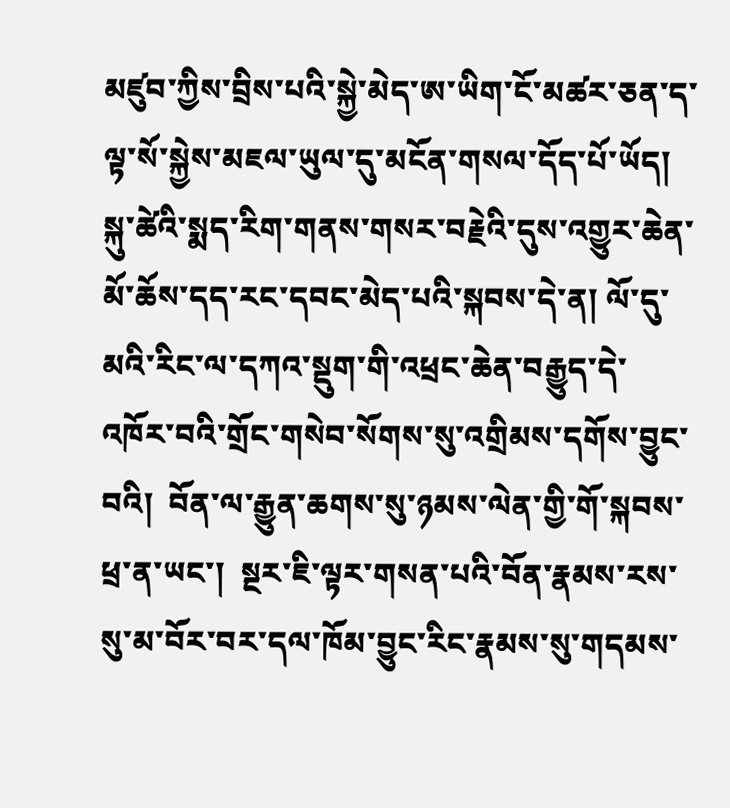མཛུབ་ཀྱིས་བྲིས་པའི་སྐྱེ་མེད་ཨ་ཡིག་ངོ་མཚར་ཅན་ད་ལྟ་སོ་སྐྱེས་མཇལ་ཡུལ་དུ་མངོན་གསལ་དོད་པོ་ཡོད།    སྐུ་ཚེའི་སྨད་རིག་གནས་གསར་བརྗེའི་དུས་འགྱུར་ཆེན་མོ་ཆོས་དད་རང་དབང་མེད་པའི་སྐབས་དེ་ན། ལོ་དུ་མའི་རིང་ལ་དཀའ་སྡུག་གི་འཕྲང་ཆེན་བརྒྱུད་དེ་འཁོར་བའི་གྲོང་གསེབ་སོགས་སུ་འགྲིམས་དགོས་བྱུང་བའི།  བོན་ལ་རྒྱུན་ཆགས་སུ་ཉམས་ལེན་གྱི་གོ་སྐབས་ཕྲ་ན་ཡང་།  སྔར་ཇི་ལྟར་གསན་པའི་བོན་རྣམས་རས་སུ་མ་བོར་བར་དལ་ཁོམ་བྱུང་རིང་རྣམས་སུ་གདམས་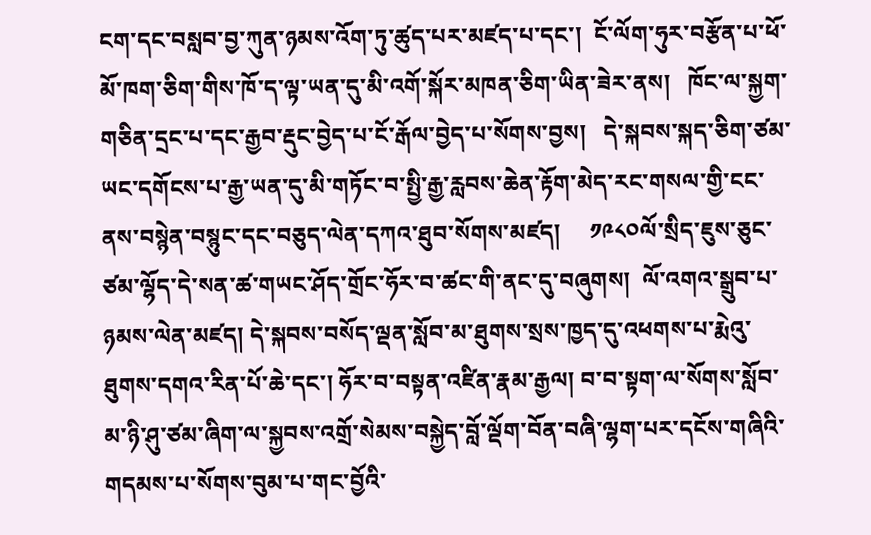ངག་དང་བསླབ་བྱ་ཀུན་ཉམས་འོག་ཏུ་ཚུད་པར་མཛད་པ་དང་།  ངོ་ལོག་ཧུར་བརྩོན་པ་ཕོ་མོ་ཁག་ཅིག་གིས་ཁོ་ད་ལྟ་ཡན་དུ་མི་འགོ་སྐོར་མཁན་ཅིག་ཡིན་ཟེར་ནས།   ཁོང་ལ་སྐྱག་གཅིན་དྲང་པ་དང་རྒྱབ་རྡུང་བྱེད་པ་ངོ་རྒོལ་བྱེད་པ་སོགས་བྱས།   དེ་སྐབས་སྐད་ཅིག་ཙམ་ཡང་དགོངས་པ་རྒྱ་ཡན་དུ་མི་གཏོང་བ་སྤྱི་རྒྱ་རླབས་ཆེན་རྟོག་མེད་རང་གསལ་གྱི་ངང་ནས་བསྙེན་བསྙུང་དང་བཅུད་ལེན་དཀའ་ཐུབ་སོགས་མཛད།     ༡༩༨༠ལོ་སྲིད་ཇུས་ཅུང་ཙམ་ལྷོད་དེ་སན་ཚ་གཡང་ཤོད་གྲོང་ཧོར་བ་ཚང་གི་ནང་དུ་བཞུགས།  ལོ་འགའ་སྒྲུབ་པ་ཉམས་ལེན་མཛད། དེ་སྐབས་བསོད་ལྡན་སློབ་མ་ཐུགས་སྲས་ཁྱད་དུ་འཕགས་པ་རྨེའུ་ཐུགས་དགའ་རིན་པོ་ཆེ་དང་། ཧོར་བ་བསྟན་འཛིན་རྣམ་རྒྱལ། བ་བ་སྟག་ལ་སོགས་སློབ་མ་ཉི་ཤུ་ཙམ་ཞིག་ལ་སྐྱབས་འགྲོ་སེམས་བསྐྱེད་བློ་ལྡོག་བོན་བཞི་ལྷག་པར་དངོས་གཞིའི་གདམས་པ་སོགས་བུམ་པ་གང་བྱོའི་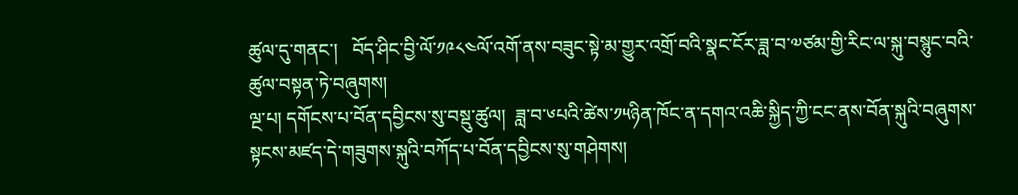ཚུལ་དུ་གནང་།   བོད་ཤིང་བྱི་ལོ་༡༩༨༤ལོ་འགོ་ནས་བཟུང་སྟེ་མ་གྱུར་འགྲོ་བའི་སྣང་ངོར་ཟླ་བ་༧ཙམ་གྱི་རིང་ལ་སྐུ་བསྙུང་བའི་ཚུལ་བསྟན་ཏེ་བཞུགས།
ལྔ་པ། དགོངས་པ་བོན་དབྱིངས་སུ་བསྡུ་ཚུལ།  ཟླ་བ་༦པའི་ཚེས་༡༥ཉིན་ཁོང་ན་དགའ་འཆི་སྐྱིད་ཀྱི་ངང་ནས་བོན་སྐུའི་བཞུགས་སྟངས་མཛད་དེ་གཟུགས་སྐུའི་བཀོད་པ་བོན་དབྱིངས་སུ་གཤེགས།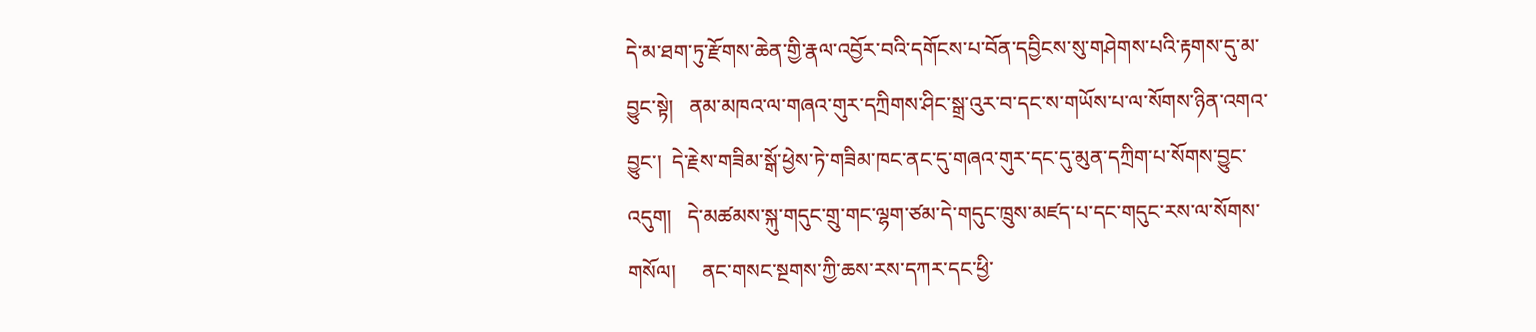དེ་མ་ཐག་ཏུ་རྫོགས་ཆེན་གྱི་རྣལ་འབྱོར་བའི་དགོངས་པ་བོན་དབྱིངས་སུ་གཤེགས་པའི་རྟགས་དུ་མ་བྱུང་སྟེ།   ནམ་མཁའ་ལ་གཞའ་གུར་དཀྲིགས་ཤིང་སྒྲ་འུར་བ་དང་ས་གཡོས་པ་ལ་སོགས་ཉིན་འགའ་བྱུང་།  དེ་རྗེས་གཟིམ་སྒོ་ཕྱེས་ཏེ་གཟིམ་ཁང་ནང་དུ་གཞའ་གུར་དང་དུ་མུན་དཀྲིག་པ་སོགས་བྱུང་འདུག།   དེ་མཚམས་སྐུ་གདུང་གྲུ་གང་ལྷག་ཙམ་དེ་གདུང་ཁྲུས་མཛད་པ་དང་གདུང་རས་ལ་སོགས་གསོལ།     ནང་གསང་སྔགས་ཀྱི་ཆས་རས་དཀར་དང་ཕྱི་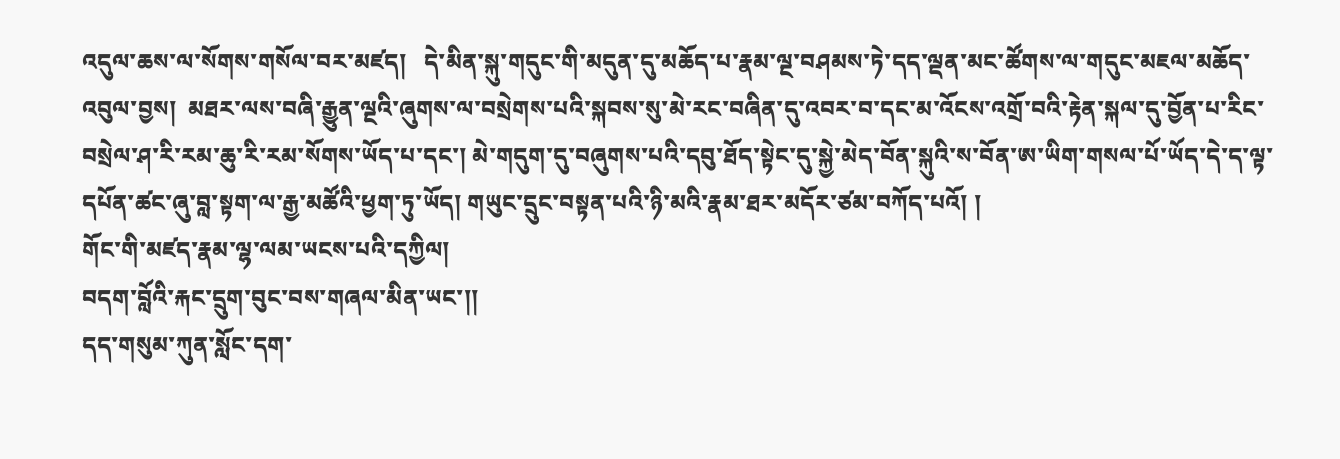འདུལ་ཆས་ལ་སོགས་གསོལ་བར་མཛད།   དེ་མིན་སྐུ་གདུང་གི་མདུན་དུ་མཆོད་པ་རྣམ་ལྔ་བཤམས་ཏེ་དད་ལྡན་མང་ཚོགས་ལ་གདུང་མཇལ་མཆོད་འབུལ་བྱས།  མཐར་ལས་བཞི་རྒྱུན་ལྔའི་ཞུགས་ལ་བསྲེགས་པའི་སྐབས་སུ་མེ་རང་བཞིན་དུ་འབར་བ་དང་མ་འོངས་འགྲོ་བའི་རྟེན་སྐལ་དུ་བྱོན་པ་རིང་བསྲེལ་ཤ་རི་རམ་ཆུ་རི་རམ་སོགས་ཡོད་པ་དང་། མེ་གདུག་དུ་བཞུགས་པའི་དབུ་ཐོད་སྟེང་དུ་སྐྱེ་མེད་བོན་སྐུའི་ས་བོན་ཨ་ཡིག་གསལ་པོ་ཡོད་དེ་ད་ལྟ་དཔོན་ཚང་ཞུ་བླ་སྟག་ལ་རྒྱ་མཚོའི་ཕྱག་ཏུ་ཡོད། གཡུང་དྲུང་བསྟན་པའི་ཉི་མའི་རྣམ་ཐར་མདོར་ཙམ་བཀོད་པའོ། །
གོང་གི་མཛད་རྣམ་ལྷ་ལམ་ཡངས་པའི་དཀྱིལ།
བདག་བློའི་རྐང་དྲུག་བུང་བས་གཞལ་མིན་ཡང་།།
དད་གསུམ་ཀུན་སློང་དག་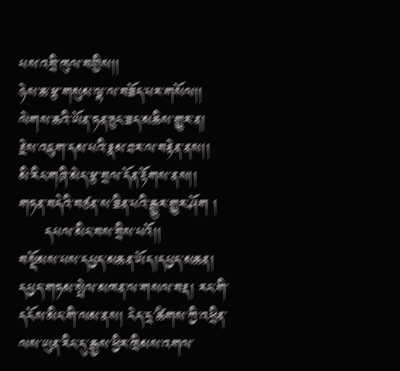པས་འབྲི་ཁུལ་བགྱིས།།
ཉེས་ཆ་རྩ་གསུམ་ལྷ་ལ་བཟོད་པར་གསོལ།།
ལེགས་ཆའི་ཡོན་ཏན་ཅུང་ཟད་མཆིས་གྱུར་ན།
རྗེས་འཇུག་དམ་པའི་རྣམ་ཐར་ལ་བརྟེན་ནས།།
མི་རིང་གཞི་མེད་རྩ་བྲལ་དོན་རྟོགས་ནས།།
གཏན་བདེའི་བཙན་ས་ཟིན་པའི་རྒྱུར་གྱུར་ཤོག །
     དཔལ་མིང་བས་བྲིས་པའོ།།
བསྡོམས་པས་དཔྱད་མཆན་ཡོད།དཔྱད་མཆན།
དཔྱད་གཏམ་སྤེལ་མཁན་ལ་གསལ་བརྡ། རང་གི་དངོས་མིང་གི་ལམ་ནས། ངེད་དྲ་ཚིགས་ཀྱི་འཕྲིན་ལས་ཡུན་རིང་དུ་རྒྱས་ཕྱིར་ཁྲིམས་འགལ་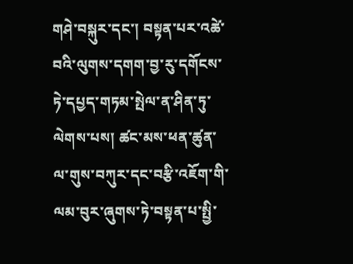གཤེ་བསྐུར་དང་། བསྟན་པར་འཚེ་བའི་ལུགས་དགག་བྱ་རུ་དགོངས་ཏེ་དཔྱད་གཏམ་སྤེལ་ན་ཤིན་ཏུ་ལེགས་པས། ཚང་མས་ཕན་ཚུན་ལ་གུས་བཀུར་དང་བརྩི་འཇོག་གི་ལམ་བུར་ཞུགས་ཏེ་བསྟན་པ་སྤྱི་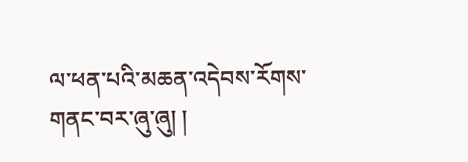ལ་ཕན་པའི་མཆན་འདེབས་རོགས་གནང་བར་ཞུ་ཞུ། །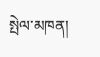སྤེལ་མཁན།